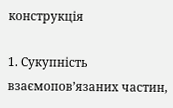конструкція

1. Сукупність взаємопов’язаних частин,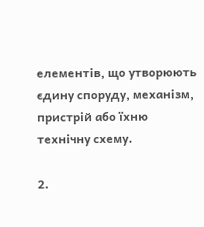елементів, що утворюють єдину споруду, механізм, пристрій або їхню технічну схему.

2.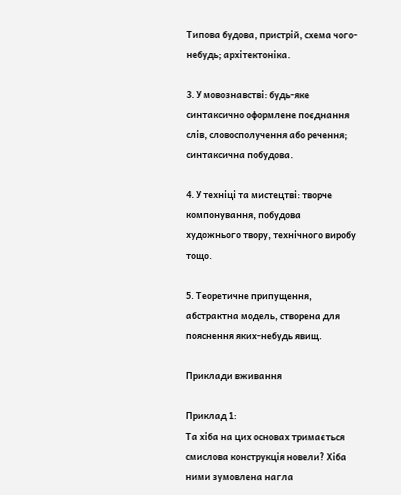Типова будова, пристрій, схема чого-небудь; архітектоніка.

3. У мовознавстві: будь-яке синтаксично оформлене поєднання слів, словосполучення або речення; синтаксична побудова.

4. У техніці та мистецтві: творче компонування, побудова художнього твору, технічного виробу тощо.

5. Теоретичне припущення, абстрактна модель, створена для пояснення яких-небудь явищ.

Приклади вживання

Приклад 1:
Та хіба на цих основах тримається смислова конструкція новели? Хіба ними зумовлена нагла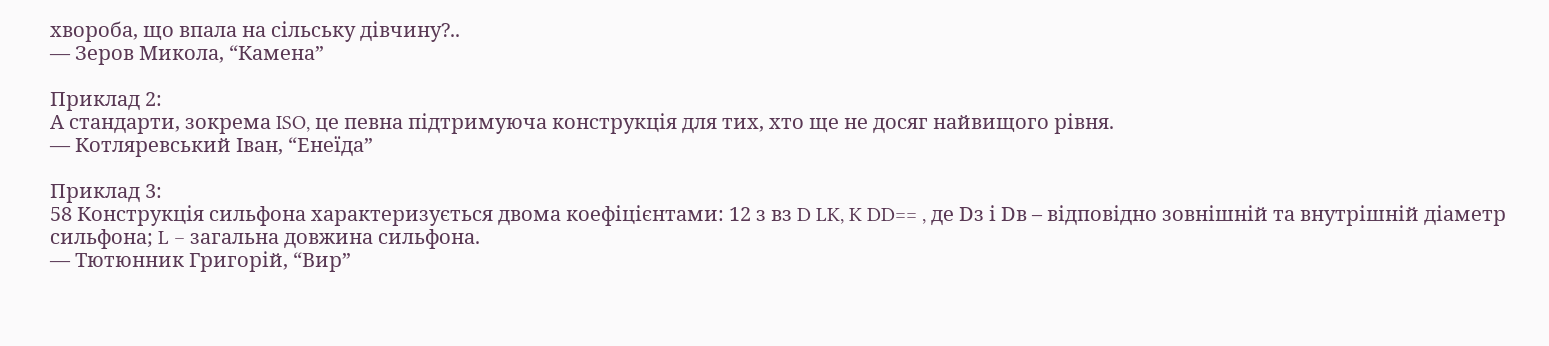хвороба, що впала на сільську дівчину?..
— Зеров Микола, “Камена”

Приклад 2:
А стандарти, зокрема ISO, це певна підтримуюча конструкція для тих, хто ще не досяг найвищого рівня.
— Котляревський Іван, “Енеїда”

Приклад 3:
58 Конструкція сильфона характеризується двома коефіцієнтами: 12 з вз D LK, K DD== , де Dз і Dв – відповідно зовнішній та внутрішній діаметр сильфона; L – загальна довжина сильфона.
— Тютюнник Григорій, “Вир”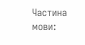Частина мови: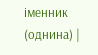іменник (однина) |